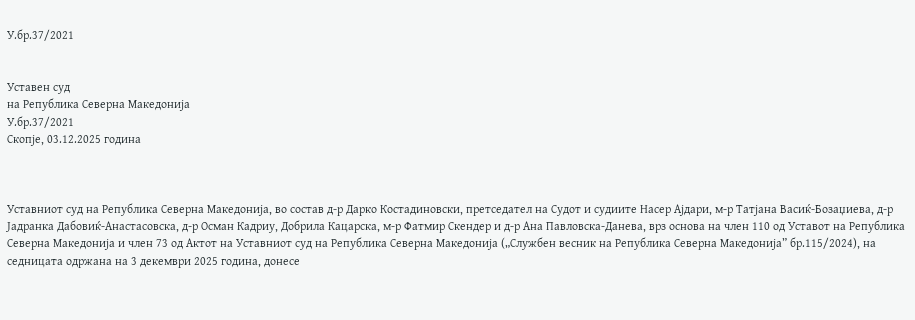У.бр.37/2021


Уставен суд
на Република Северна Македонија
У.бр.37/2021
Скопје, 03.12.2025 година



Уставниот суд на Република Северна Македонија, во состав д-р Дарко Костадиновски, претседател на Судот и судиите Насер Ајдари, м-р Татјана Васиќ-Бозаџиева, д-р Јадранка Дабовиќ-Анастасовска, д-р Осман Кадриу, Добрила Кацарска, м-р Фатмир Скендер и д-р Ана Павловска-Данева, врз основа на член 110 од Уставот на Република Северна Македонија и член 73 од Актот на Уставниот суд на Република Северна Македонија („Службен весник на Република Северна Македонија” бр.115/2024), на седницата одржана на 3 декември 2025 година, донесе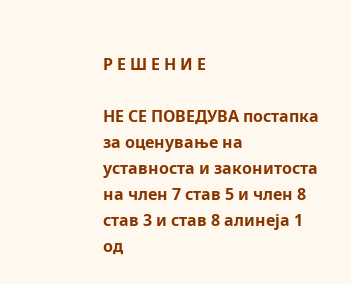Р Е Ш Е Н И Е

НЕ СЕ ПОВЕДУВА постапка за оценување на уставноста и законитоста на член 7 став 5 и член 8 став 3 и став 8 алинеја 1 од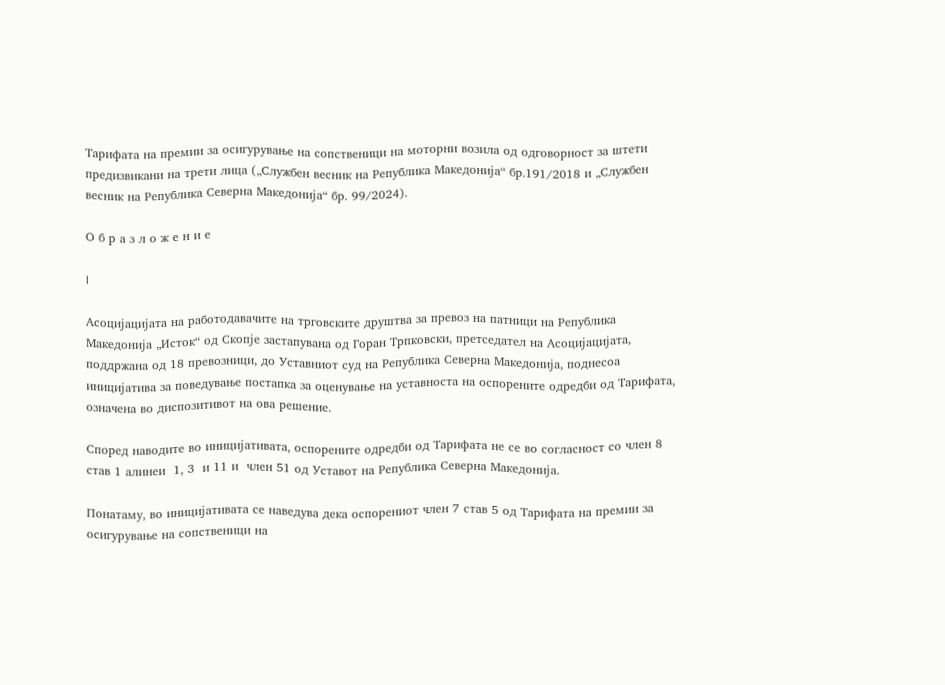Тарифата на премии за осигурување на сопственици на моторни возила од одговорност за штети предизвикани на трети лица („Службен весник на Република Македонија“ бр.191/2018 и „Службен весник на Република Северна Македонија“ бр. 99/2024).

О б р а з л о ж е н и е

I

Асоцијацијата на работодавачите на трговските друштва за превоз на патници на Република Македонија „Исток“ од Скопје застапувана од Горан Трпковски, претседател на Асоцијацијата, поддржана од 18 превозници, до Уставниот суд на Република Северна Македонија, поднесоа иницијатива за поведување постапка за оценување на уставноста на оспорените одредби од Тарифата, означена во диспозитивот на ова решение.

Според наводите во иницијативата, оспорените одредби од Тарифата не се во согласност со член 8 став 1 алинеи  1, 3  и 11 и  член 51 од Уставот на Република Северна Македонија.

Понатаму, во иницијативата се наведува дека оспорениот член 7 став 5 од Тарифата на премии за осигурување на сопственици на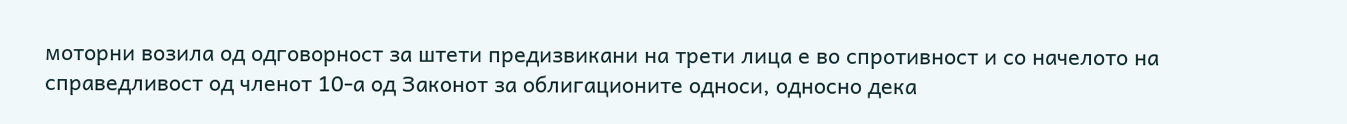моторни возила од одговорност за штети предизвикани на трети лица е во спротивност и со начелото на справедливост од членот 10-а од Законот за облигационите односи, односно дека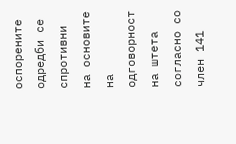оспорените одредби се спротивни на основите на одговорност на штета согласно со член 141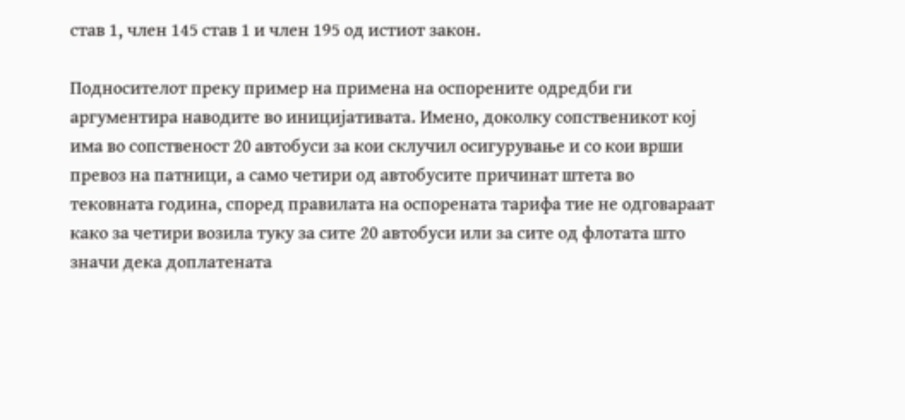став 1, член 145 став 1 и член 195 од истиот закон.

Подносителот преку пример на примена на оспорените одредби ги аргументира наводите во иницијативата. Имено, доколку сопственикот кој има во сопственост 20 автобуси за кои склучил осигурување и со кои врши превоз на патници, а само четири од автобусите причинат штета во тековната година, според правилата на оспорената тарифа тие не одговараат како за четири возила туку за сите 20 автобуси или за сите од флотата што значи дека доплатената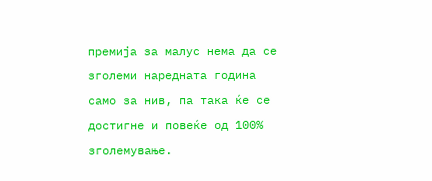премија за малус нема да се зголеми наредната година само за нив, па така ќе се достигне и повеќе од 100% зголемување.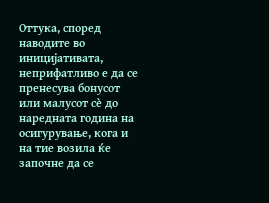Оттука, според наводите во иницијативата, неприфатливо е да се пренесува бонусот или малусот сè до наредната година на осигурување, кога и на тие возила ќе започне да се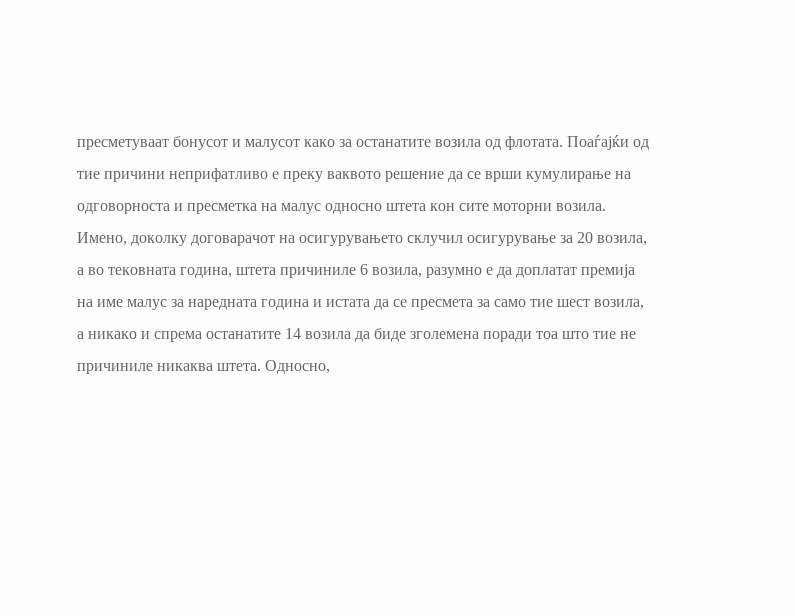пресметуваат бонусот и малусот како за останатите возила од флотата. Поаѓајќи од тие причини неприфатливо е преку ваквото решение да се врши кумулирање на одговорноста и пресметка на малус односно штета кон сите моторни возила. Имено, доколку договарачот на осигурувањето склучил осигурување за 20 возила, а во тековната година, штета причиниле 6 возила, разумно е да доплатат премија на име малус за наредната година и истата да се пресмета за само тие шест возила, а никако и спрема останатите 14 возила да биде зголемена поради тоа што тие не причиниле никаква штета. Односно,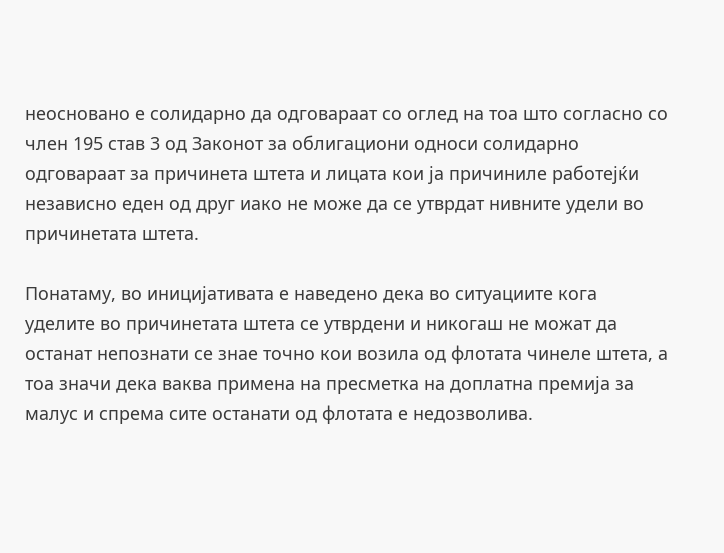неосновано е солидарно да одговараат со оглед на тоа што согласно со член 195 став 3 од Законот за облигациони односи солидарно одговараат за причинета штета и лицата кои ја причиниле работејќи независно еден од друг иако не може да се утврдат нивните удели во причинетата штета.

Понатаму, во иницијативата е наведено дека во ситуациите кога уделите во причинетата штета се утврдени и никогаш не можат да останат непознати се знае точно кои возила од флотата чинеле штета, а тоа значи дека ваква примена на пресметка на доплатна премија за малус и спрема сите останати од флотата е недозволива.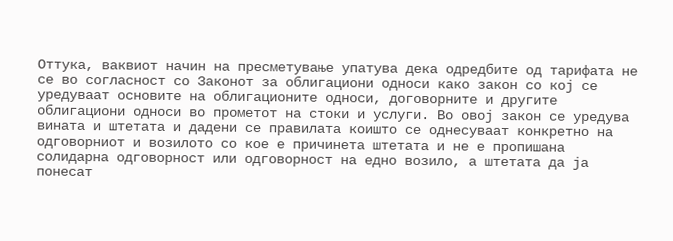Оттука, ваквиот начин на пресметување упатува дека одредбите од тарифата не се во согласност со Законот за облигациони односи како закон со кој се уредуваат основите на облигационите односи, договорните и другите облигациони односи во прометот на стоки и услуги. Во овој закон се уредува вината и штетата и дадени се правилата коишто се однесуваат конкретно на одговорниот и возилото со кое е причинета штетата и не е пропишана солидарна одговорност или одговорност на едно возило, а штетата да ја понесат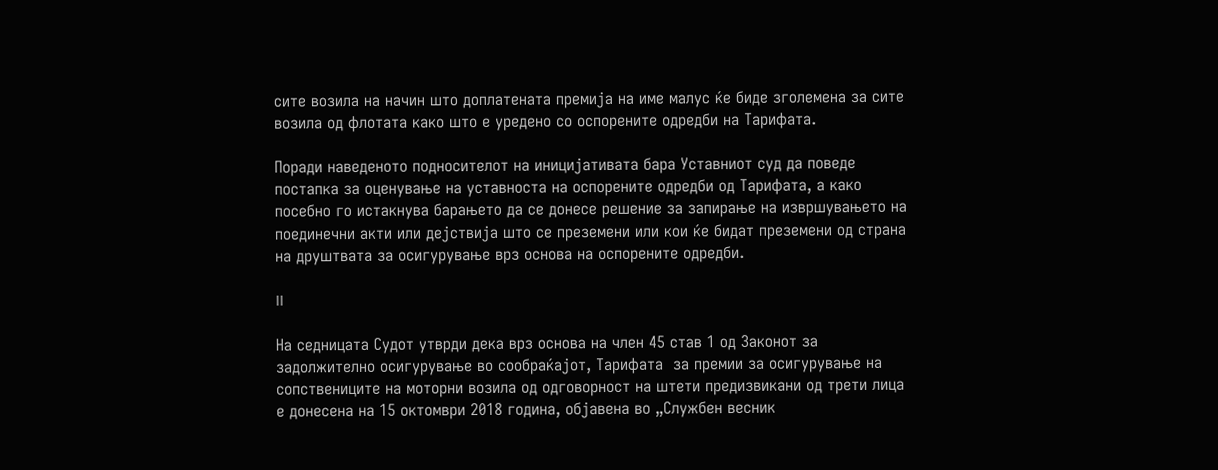сите возила на начин што доплатената премија на име малус ќе биде зголемена за сите возила од флотата како што е уредено со оспорените одредби на Тарифата.

Поради наведеното подносителот на иницијативата бара Уставниот суд да поведе постапка за оценување на уставноста на оспорените одредби од Тарифата, а како посебно го истакнува барањето да се донесе решение за запирање на извршувањето на поединечни акти или дејствија што се преземени или кои ќе бидат преземени од страна на друштвата за осигурување врз основа на оспорените одредби.

II

На седницата Судот утврди дека врз основа на член 45 став 1 од Законот за задолжително осигурување во сообраќајот, Тарифата  за премии за осигурување на сопствениците на моторни возила од одговорност на штети предизвикани од трети лица е донесена на 15 октомври 2018 година, објавена во „Службен весник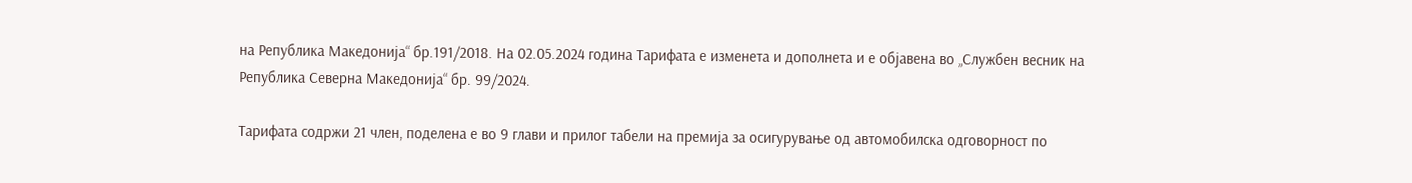на Република Македонија“ бр.191/2018. На 02.05.2024 година Тарифата е изменета и дополнета и е објавена во „Службен весник на Република Северна Македонија“ бр. 99/2024.

Тарифата содржи 21 член, поделена е во 9 глави и прилог табели на премија за осигурување од автомобилска одговорност по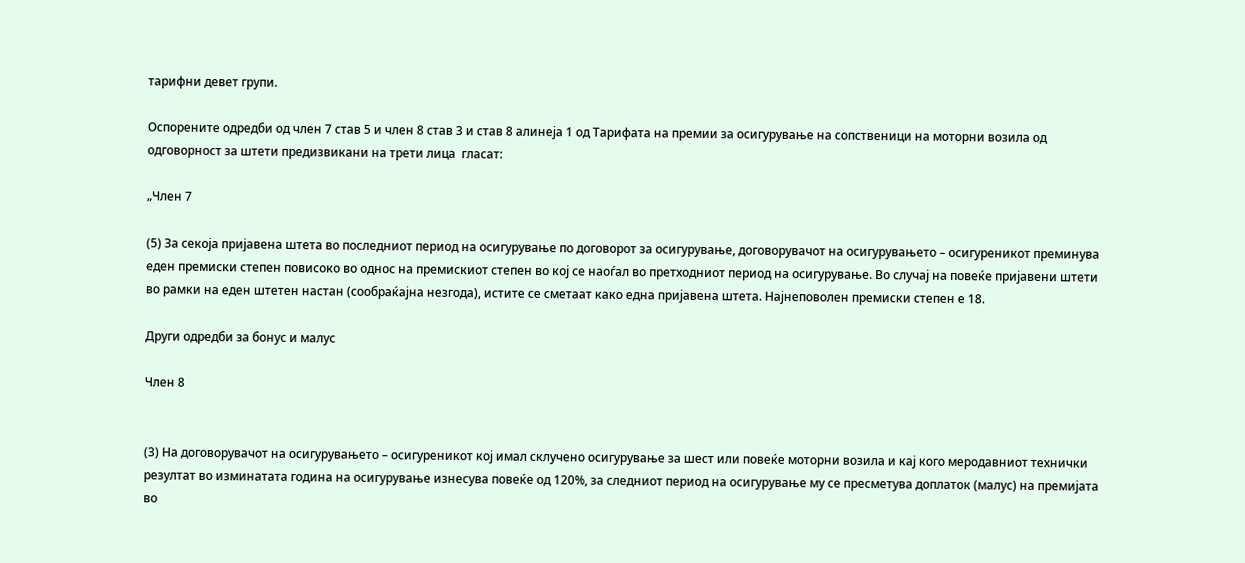тарифни девет групи.

Оспорените одредби од член 7 став 5 и член 8 став 3 и став 8 алинеја 1 од Тарифата на премии за осигурување на сопственици на моторни возила од одговорност за штети предизвикани на трети лица  гласат:

„Член 7

(5) За секоја пријавена штета во последниот период на осигурување по договорот за осигурување, договорувачот на осигурувањето – осигуреникот преминува еден премиски степен повисоко во однос на премискиот степен во кој се наоѓал во претходниот период на осигурување. Во случај на повеќе пријавени штети во рамки на еден штетен настан (сообраќајна незгода), истите се сметаат како една пријавена штета. Најнеповолен премиски степен е 18.

Други одредби за бонус и малус

Член 8


(3) На договорувачот на осигурувањето – осигуреникот кој имал склучено осигурување за шест или повеќе моторни возила и кај кого меродавниот технички резултат во изминатата година на осигурување изнесува повеќе од 120%, за следниот период на осигурување му се пресметува доплаток (малус) на премијата во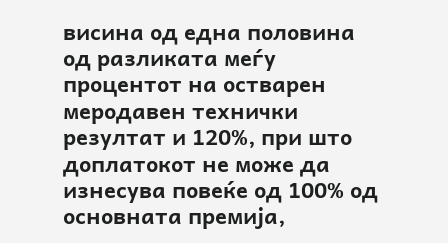висина од една половина од разликата меѓу процентот на остварен меродавен технички резултат и 120%, при што доплатокот не може да изнесува повеќе од 100% од основната премија,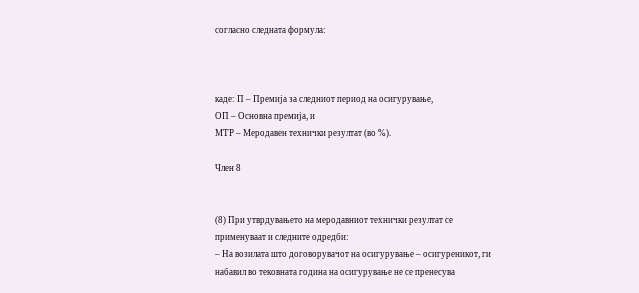согласно следната формула:



каде: П – Премија за следниот период на осигурување,
ОП – Основна премија, и
МТР – Меродавен технички резултат (во %).

Член 8


(8) При утврдувањето на меродавниот технички резултат се применуваат и следните одредби:
– На возилата што договорувачот на осигурување – осигуреникот, ги набавил во тековната година на осигурување не се пренесува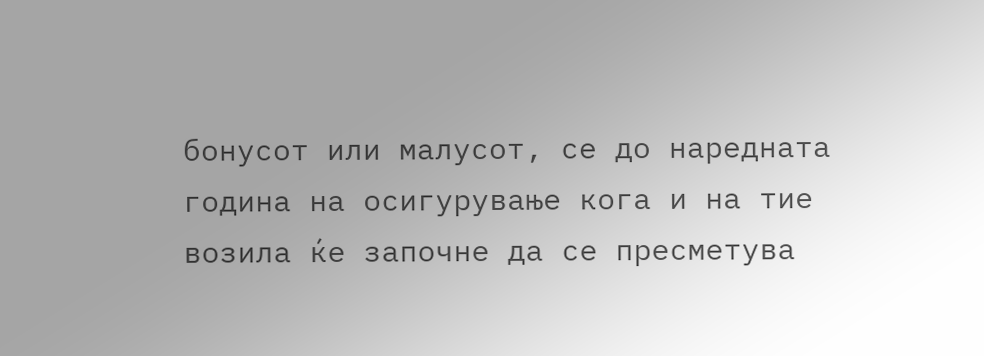бонусот или малусот, се до наредната година на осигурување кога и на тие возила ќе започне да се пресметува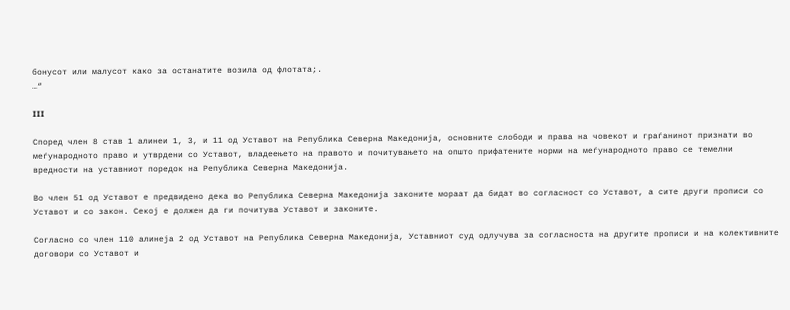бонусот или малусот како за останатите возила од флотата;.
…“

III

Според член 8 став 1 алинеи 1, 3, и 11 од Уставот на Република Северна Македонија, основните слободи и права на човекот и граѓанинот признати во меѓународното право и утврдени со Уставот, владеењето на правото и почитувањето на општо прифатените норми на меѓународното право се темелни вредности на уставниот поредок на Република Северна Македонија.

Во член 51 од Уставот е предвидено дека во Република Северна Македонија законите мораат да бидат во согласност со Уставот, а сите други прописи со Уставот и со закон. Секој е должен да ги почитува Уставот и законите.

Согласно со член 110 алинеја 2 од Уставот на Република Северна Македонија, Уставниот суд одлучува за согласноста на другите прописи и на колективните договори со Уставот и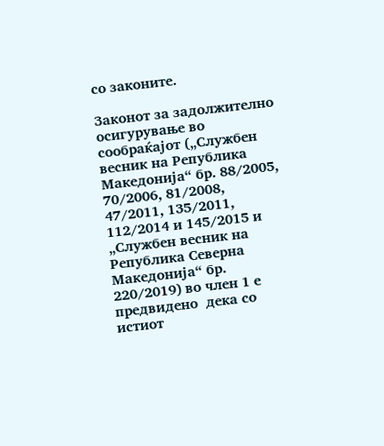со законите.

Законот за задолжително осигурување во сообраќајот („Службен весник на Република Македонија“ бр. 88/2005, 70/2006, 81/2008, 47/2011, 135/2011, 112/2014 и 145/2015 и „Службен весник на Република Северна Македонија“ бр. 220/2019) во член 1 е предвидено  дека со истиот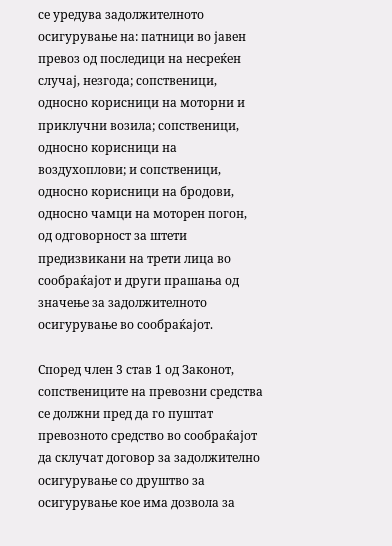се уредува задолжителното осигурување на: патници во јавен превоз од последици на несреќен случај, незгода; сопственици, односно корисници на моторни и приклучни возила; сопственици, односно корисници на воздухоплови; и сопственици, односно корисници на бродови, односно чамци на моторен погон, од одговорност за штети предизвикани на трети лица во сообраќајот и други прашања од значење за задолжителното осигурување во сообраќајот.

Според член 3 став 1 од Законот, сопствениците на превозни средства се должни пред да го пуштат превозното средство во сообраќајот да склучат договор за задолжително осигурување со друштво за осигурување кое има дозвола за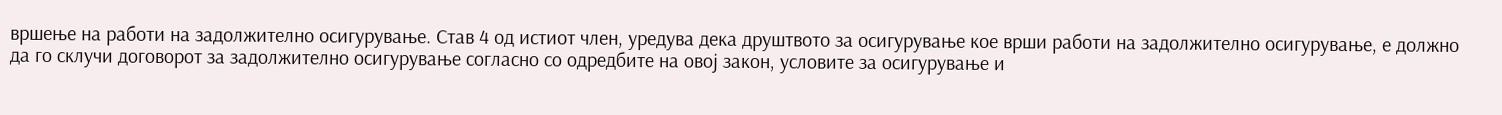вршење на работи на задолжително осигурување. Став 4 од истиот член, уредува дека друштвото за осигурување кое врши работи на задолжително осигурување, е должно да го склучи договорот за задолжително осигурување согласно со одредбите на овој закон, условите за осигурување и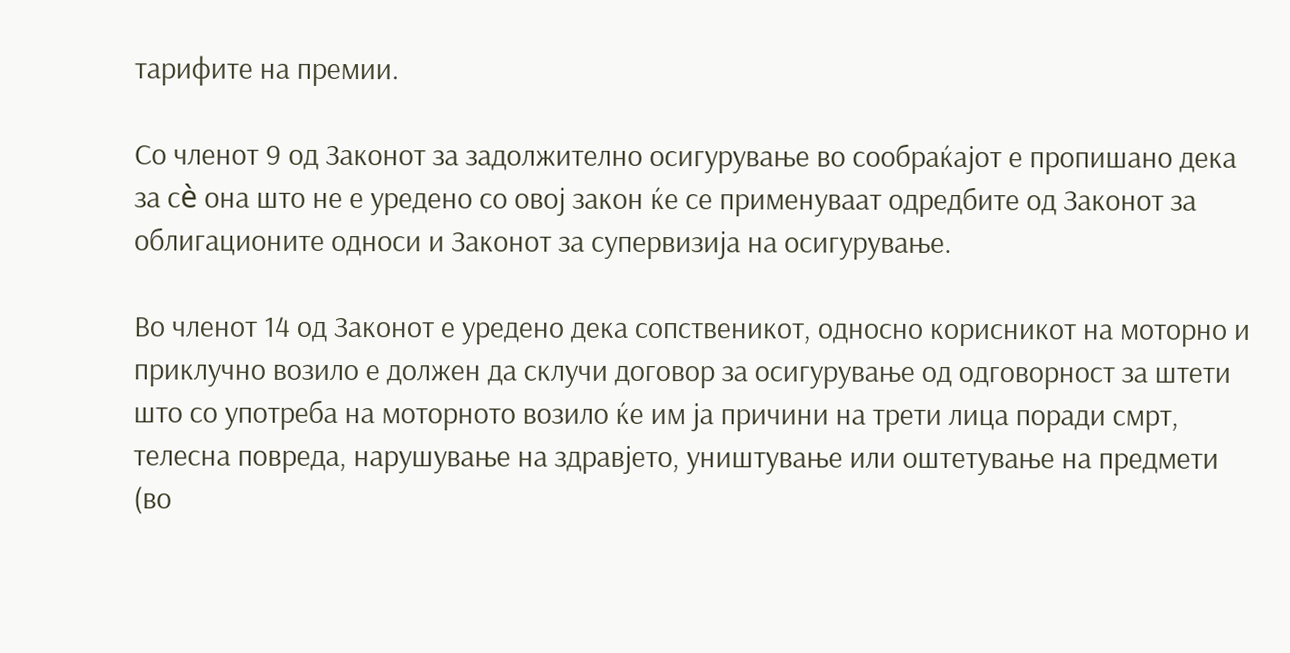тарифите на премии.

Со членот 9 од Законот за задолжително осигурување во сообраќајот е пропишано дека за сè она што не е уредено со овој закон ќе се применуваат одредбите од Законот за облигационите односи и Законот за супервизија на осигурување.

Во членот 14 од Законот е уредено дека сопственикот, односно корисникот на моторно и приклучно возило е должен да склучи договор за осигурување од одговорност за штети што со употреба на моторното возило ќе им ја причини на трети лица поради смрт, телесна повреда, нарушување на здравјето, уништување или оштетување на предмети (во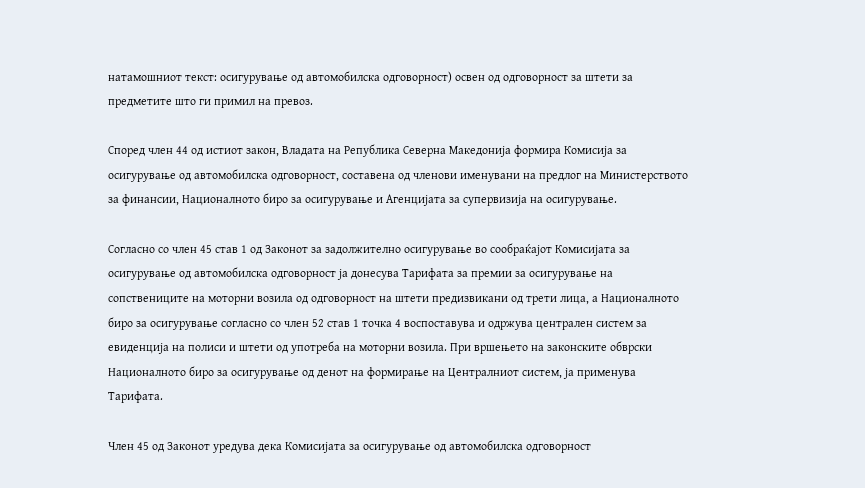натамошниот текст: осигурување од автомобилска одговорност) освен од одговорност за штети за предметите што ги примил на превоз.

Според член 44 од истиот закон, Владата на Република Северна Македонија формира Комисија за осигурување од автомобилска одговорност, составена од членови именувани на предлог на Министерството за финансии, Националното биро за осигурување и Агенцијата за супервизија на осигурување.

Согласно со член 45 став 1 од Законот за задолжително осигурување во сообраќајот Комисијата за осигурување од автомобилска одговорност ја донесува Тарифата за премии за осигурување на сопствениците на моторни возила од одговорност на штети предизвикани од трети лица, а Националното биро за осигурување согласно со член 52 став 1 точка 4 воспоставува и одржува централен систем за евиденција на полиси и штети од употреба на моторни возила. При вршењето на законските обврски Националното биро за осигурување од денот на формирање на Централниот систем, ја применува Тарифата.

Член 45 од Законот уредува дека Комисијата за осигурување од автомобилска одговорност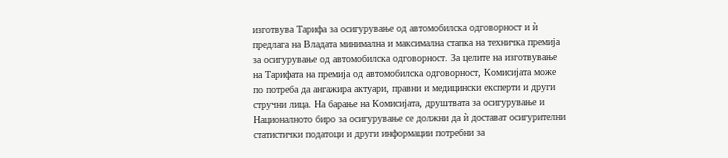изготвува Тарифа за осигурување од автомобилска одговорност и ѝ предлага на Владата минимална и максимална стапка на техничка премија за осигурување од автомобилска одговорност. За целите на изготвување на Тарифата на премија од автомобилска одговорност, Комисијата може по потреба да ангажира актуари, правни и медицински експерти и други стручни лица. На барање на Комисијата, друштвата за осигурување и Националното биро за осигурување се должни да ѝ достават осигурителни статистички податоци и други информации потребни за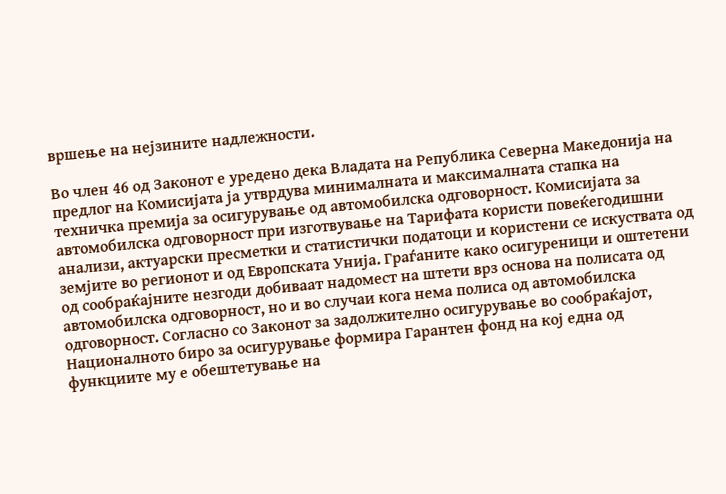вршење на нејзините надлежности.

Во член 46 од Законот е уредено дека Владата на Република Северна Македонија на предлог на Комисијата ја утврдува минималната и максималната стапка на техничка премија за осигурување од автомобилска одговорност. Комисијата за автомобилска одговорност при изготвување на Тарифата користи повеќегодишни анализи, актуарски пресметки и статистички податоци и користени се искуствата од земјите во регионот и од Европската Унија. Граѓаните како осигуреници и оштетени од сообраќајните незгоди добиваат надомест на штети врз основа на полисата од автомобилска одговорност, но и во случаи кога нема полиса од автомобилска одговорност. Согласно со Законот за задолжително осигурување во сообраќајот, Националното биро за осигурување формира Гарантен фонд на кој една од функциите му е обештетување на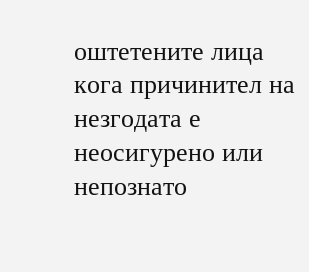оштетените лица кога причинител на незгодата е неосигурено или непознато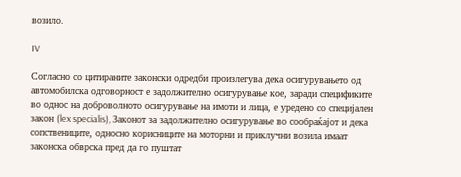возило.

IV

Согласно со цитираните законски одредби произлегува дека осигурувањето од автомобилска одговорност е задолжително осигурување кое, заради спецификите во однос на доброволното осигурување на имоти и лица, е уредено со специјален закон (lex specialis), Законот за задолжително осигурување во сообраќајот и дека сопствениците, односно корисниците на моторни и приклучни возила имаат законска обврска пред да го пуштат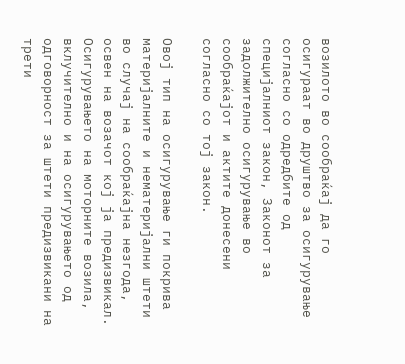возилото во сообраќај да го осигураат во друштво за осигурување согласно со одредбите од специјалниот закон, Законот за задолжително осигурување во сообраќајот и актите донесени согласно со тој закон.

Овој тип на осигурување ги покрива материјалните и нематеријални штети во случај на сообраќајна незгода, освен на возачот кој ја предизвикал. Осигурувањето на моторните возила, вклучително и на осигурувањето од одговорност за штети предизвикани на трети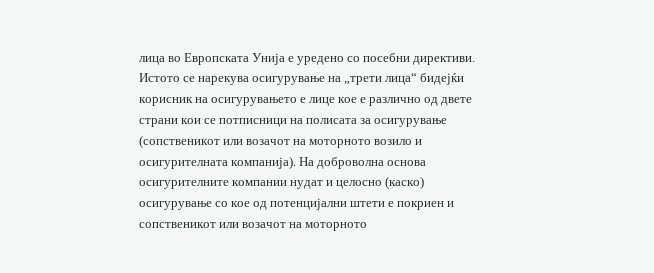лица во Европската Унија е уредено со посебни директиви. Истото се нарекува осигурување на „трети лица“ бидејќи корисник на осигурувањето е лице кое е различно од двете страни кои се потписници на полисата за осигурување (сопственикот или возачот на моторното возило и осигурителната компанија). На доброволна основа осигурителните компании нудат и целосно (каско) осигурување со кое од потенцијални штети е покриен и сопственикот или возачот на моторното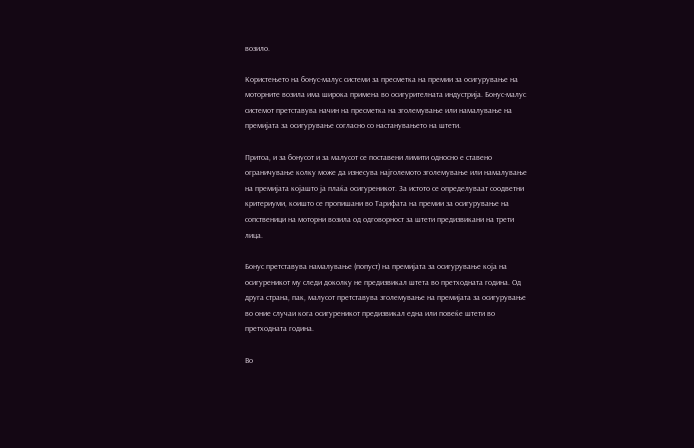возило.

Користењето на бонус-малус системи за пресметка на премии за осигурување на моторните возила има широка примена во осигурителната индустрија. Бонус-малус системот претставува начин на пресметка на зголемување или намалување на премијата за осигурување согласно со настанувањето на штети.

Притоа, и за бонусот и за малусот се поставени лимити односно е ставено ограничување колку може да изнесува најголемото зголемување или намалување на премијата којашто ја плаќа осигуреникот. За истото се определуваат соодветни критериуми, коишто се пропишани во Тарифата на премии за осигурување на сопственици на моторни возила од одговорност за штети предизвикани на трети лица.

Бонус претставува намалување (попуст) на премијата за осигурување која на осигуреникот му следи доколку не предизвикал штета во претходната година. Од друга страна, пак, малусот претставува зголемување на премијата за осигурување во оние случаи кога осигуреникот предизвикал една или повеќе штети во претходната година.

Во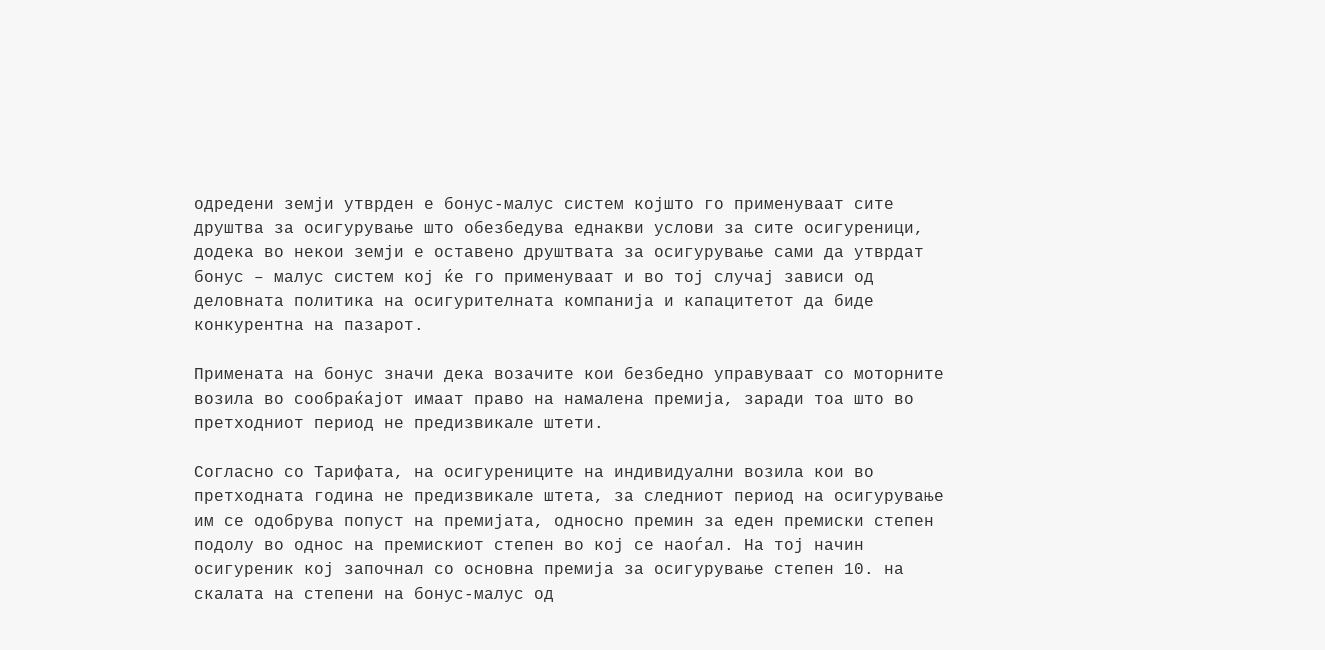одредени земји утврден е бонус-малус систем којшто го применуваат сите друштва за осигурување што обезбедува еднакви услови за сите осигуреници, додека во некои земји е оставено друштвата за осигурување сами да утврдат бонус – малус систем кој ќе го применуваат и во тој случај зависи од деловната политика на осигурителната компанија и капацитетот да биде конкурентна на пазарот.

Примената на бонус значи дека возачите кои безбедно управуваат со моторните возила во сообраќајот имаат право на намалена премија, заради тоа што во претходниот период не предизвикале штети.

Согласно со Тарифата, на осигурениците на индивидуални возила кои во претходната година не предизвикале штета, за следниот период на осигурување им се одобрува попуст на премијата, односно премин за еден премиски степен подолу во однос на премискиот степен во кој се наоѓал. На тој начин осигуреник кој започнал со основна премија за осигурување степен 10. на скалата на степени на бонус-малус од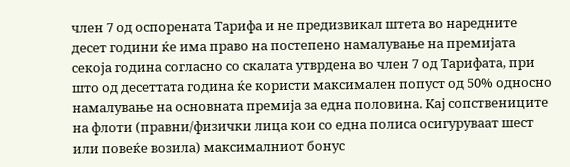член 7 од оспорената Тарифа и не предизвикал штета во наредните десет години ќе има право на постепено намалување на премијата секоја година согласно со скалата утврдена во член 7 од Тарифата, при што од десеттата година ќе користи максимален попуст од 50% односно намалување на основната премија за една половина. Кај сопствениците на флоти (правни/физички лица кои со една полиса осигуруваат шест или повеќе возила) максималниот бонус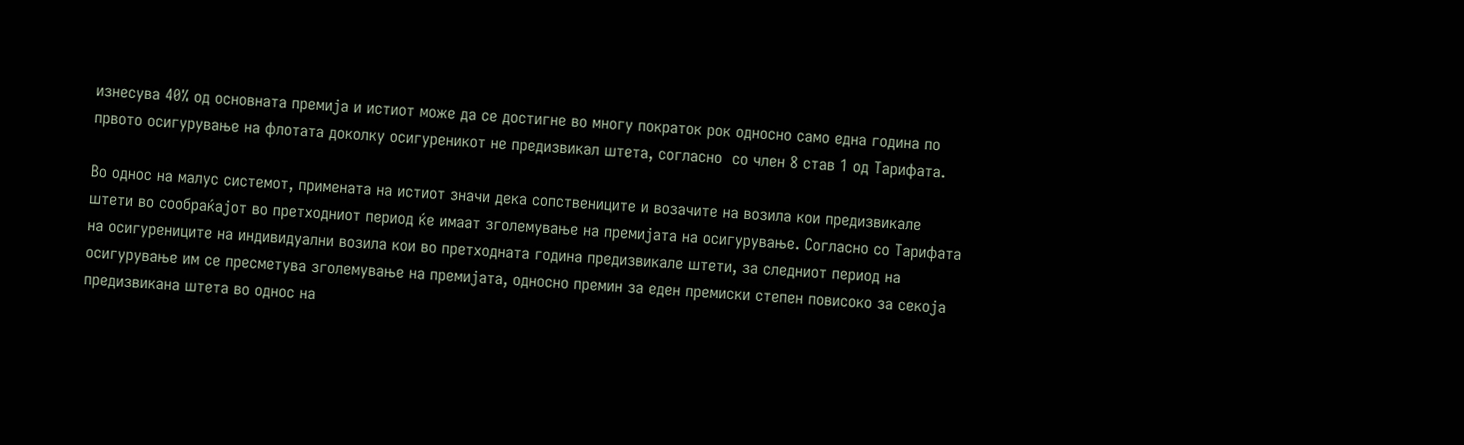изнесува 40% од основната премија и истиот може да се достигне во многу пократок рок односно само една година по првото осигурување на флотата доколку осигуреникот не предизвикал штета, согласно  со член 8 став 1 од Тарифата.

Во однос на малус системот, примената на истиот значи дека сопствениците и возачите на возила кои предизвикале штети во сообраќајот во претходниот период ќе имаат зголемување на премијата на осигурување. Согласно со Тарифата на осигурениците на индивидуални возила кои во претходната година предизвикале штети, за следниот период на осигурување им се пресметува зголемување на премијата, односно премин за еден премиски степен повисоко за секоја предизвикана штета во однос на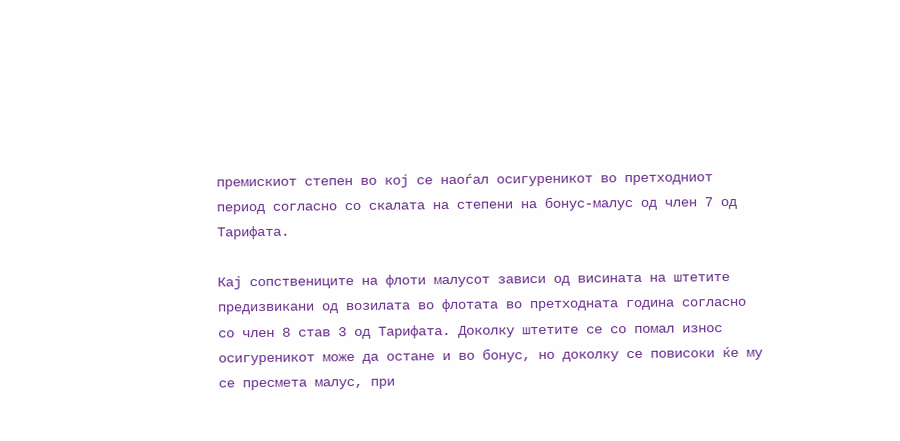премискиот степен во кој се наоѓал осигуреникот во претходниот период согласно со скалата на степени на бонус-малус од член 7 од Тарифата.

Кај сопствениците на флоти малусот зависи од висината на штетите предизвикани од возилата во флотата во претходната година согласно со член 8 став 3 од Тарифата. Доколку штетите се со помал износ осигуреникот може да остане и во бонус, но доколку се повисоки ќе му се пресмета малус, при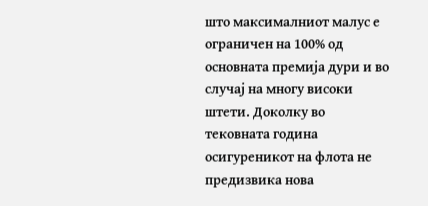што максималниот малус е ограничен на 100% од основната премија дури и во случај на многу високи штети. Доколку во тековната година осигуреникот на флота не предизвика нова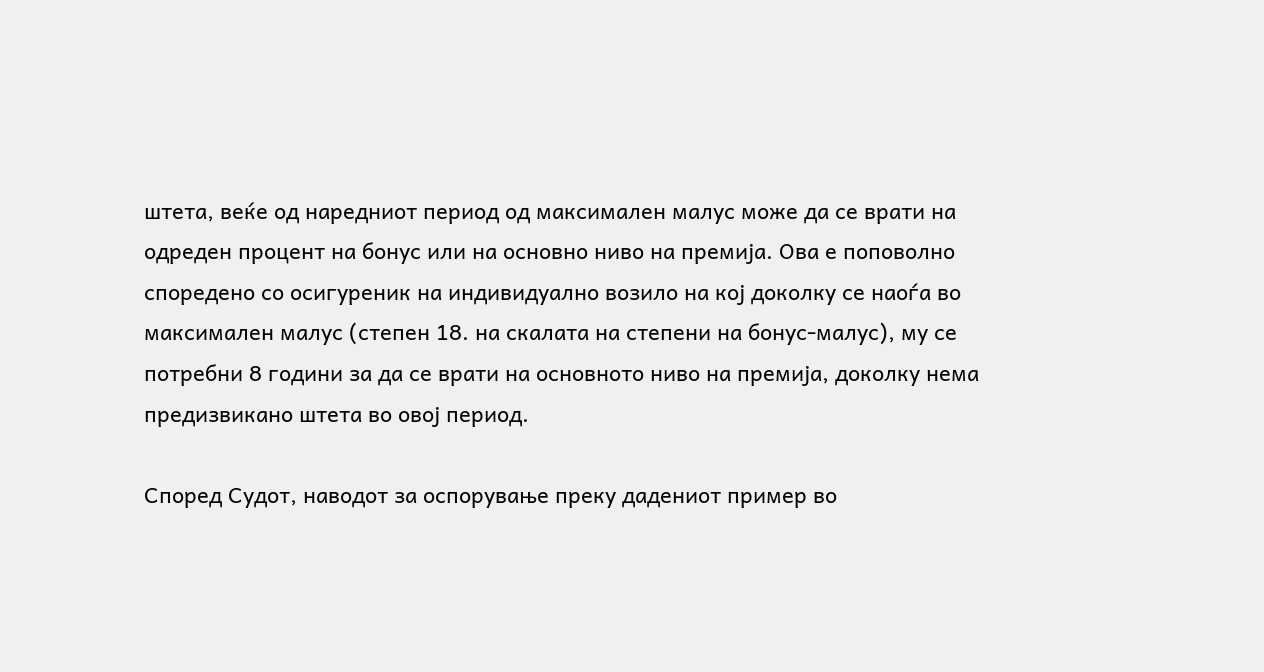штета, веќе од наредниот период од максимален малус може да се врати на одреден процент на бонус или на основно ниво на премија. Ова е поповолно споредено со осигуреник на индивидуално возило на кој доколку се наоѓа во максимален малус (степен 18. на скалата на степени на бонус-малус), му се потребни 8 години за да се врати на основното ниво на премија, доколку нема предизвикано штета во овој период.

Според Судот, наводот за оспорување преку дадениот пример во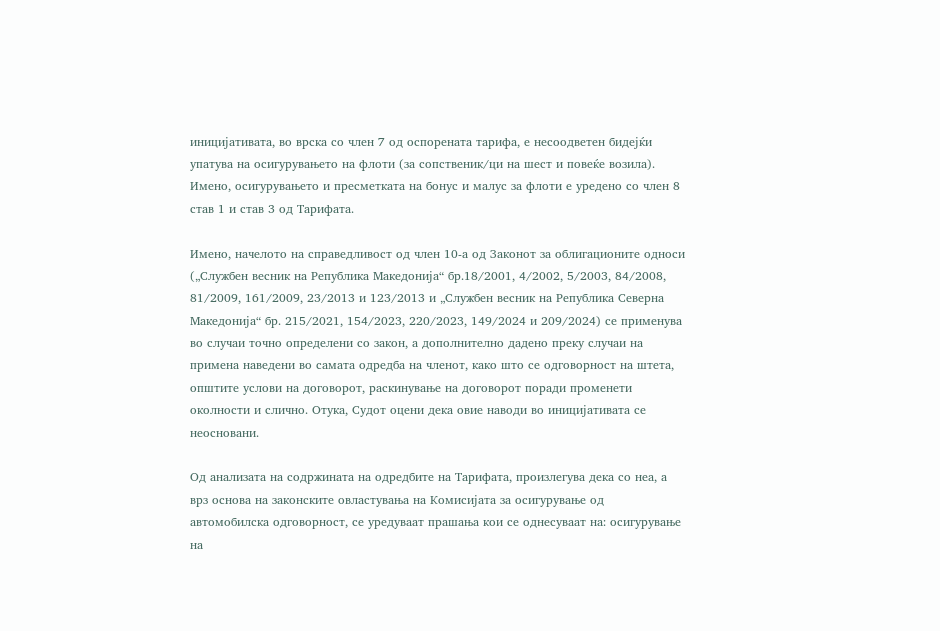иницијативата, во врска со член 7 од оспорената тарифа, е несоодветен бидејќи упатува на осигурувањето на флоти (за сопственик/ци на шест и повеќе возила). Имено, осигурувањето и пресметката на бонус и малус за флоти е уредено со член 8 став 1 и став 3 од Тарифата.

Имено, начелото на справедливост од член 10-а од Законот за облигационите односи („Службен весник на Република Македонија“ бр.18/2001, 4/2002, 5/2003, 84/2008, 81/2009, 161/2009, 23/2013 и 123/2013 и „Службен весник на Република Северна Македонија“ бр. 215/2021, 154/2023, 220/2023, 149/2024 и 209/2024) се применува во случаи точно определени со закон, а дополнително дадено преку случаи на примена наведени во самата одредба на членот, како што се одговорност на штета, општите услови на договорот, раскинување на договорот поради променети околности и слично. Отука, Судот оцени дека овие наводи во иницијативата се неосновани.

Од анализата на содржината на одредбите на Тарифата, произлегува дека со неа, а врз основа на законските овластувања на Комисијата за осигурување од автомобилска одговорност, се уредуваат прашања кои се однесуваат на: осигурување на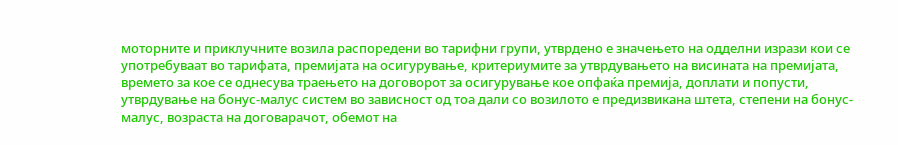моторните и приклучните возила распоредени во тарифни групи, утврдено е значењето на одделни изрази кои се употребуваат во тарифата, премијата на осигурување, критериумите за утврдувањето на висината на премијата, времето за кое се однесува траењето на договорот за осигурување кое опфаќа премија, доплати и попусти, утврдување на бонус-малус систем во зависност од тоа дали со возилото е предизвикана штета, степени на бонус-малус, возраста на договарачот, обемот на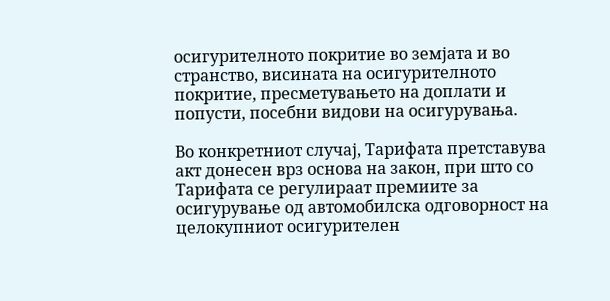осигурителното покритие во земјата и во странство, висината на осигурителното покритие, пресметувањето на доплати и попусти, посебни видови на осигурувања.

Во конкретниот случај, Тарифата претставува акт донесен врз основа на закон, при што со Тарифата се регулираат премиите за осигурување од автомобилска одговорност на целокупниот осигурителен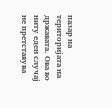пазар на територијата на државата. Ова во ниту еден случај не претставува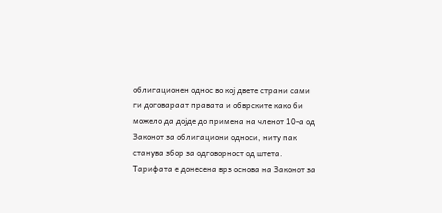облигационен однос во кој двете страни сами ги договараат правата и обврските како би можело да дојде до примена на членот 10-а од Законот за облигациони односи, ниту пак станува збор за одговорност од штета. Тарифата е донесена врз основа на Законот за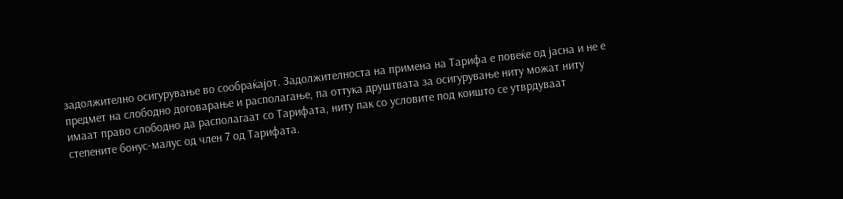задолжително осигурување во сообраќајот. Задолжителноста на примена на Тарифа е повеќе од јасна и не е предмет на слободно договарање и располагање, па оттука друштвата за осигурување ниту можат ниту имаат право слободно да располагаат со Тарифата, ниту пак со условите под коишто се утврдуваат степените бонус-малус од член 7 од Тарифата.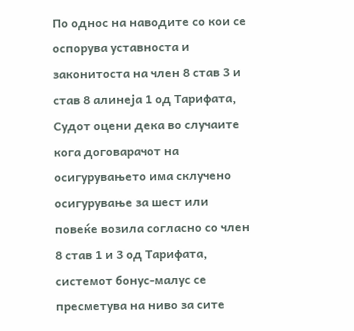По однос на наводите со кои се оспорува уставноста и законитоста на член 8 став 3 и став 8 алинеја 1 од Тарифата, Судот оцени дека во случаите кога договарачот на осигурувањето има склучено осигурување за шест или повеќе возила согласно со член 8 став 1 и 3 од Тарифата, системот бонус-малус се пресметува на ниво за сите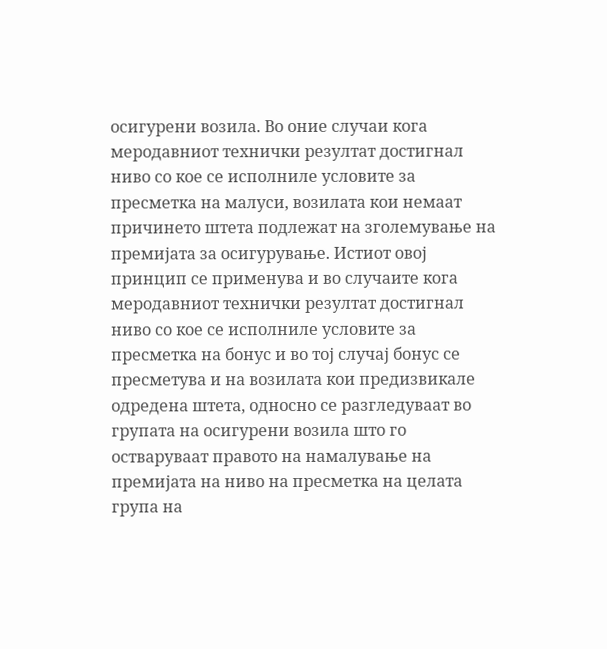осигурени возила. Во оние случаи кога меродавниот технички резултат достигнал ниво со кое се исполниле условите за пресметка на малуси, возилата кои немаат причинето штета подлежат на зголемување на премијата за осигурување. Истиот овој принцип се применува и во случаите кога меродавниот технички резултат достигнал ниво со кое се исполниле условите за пресметка на бонус и во тој случај бонус се пресметува и на возилата кои предизвикале одредена штета, односно се разгледуваат во групата на осигурени возила што го остваруваат правото на намалување на премијата на ниво на пресметка на целата група на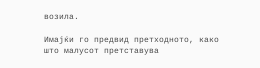возила.

Имајќи го предвид претходното, како што малусот претставува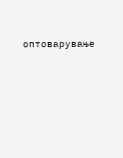оптоварување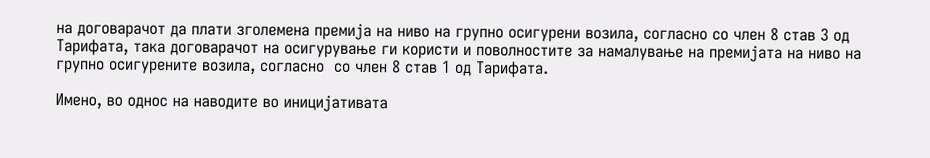на договарачот да плати зголемена премија на ниво на групно осигурени возила, согласно со член 8 став 3 од Тарифата, така договарачот на осигурување ги користи и поволностите за намалување на премијата на ниво на групно осигурените возила, согласно  со член 8 став 1 од Тарифата.

Имено, во однос на наводите во иницијативата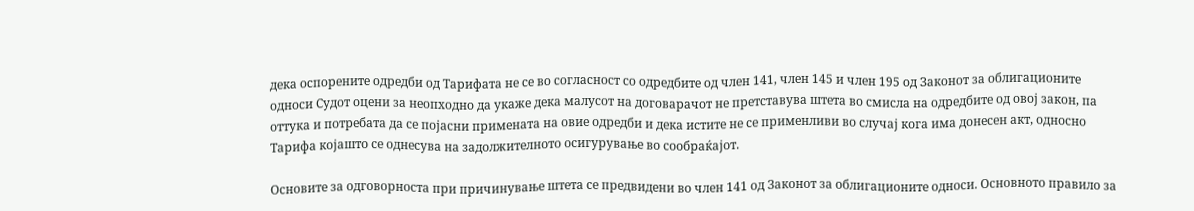дека оспорените одредби од Тарифата не се во согласност со одредбите од член 141, член 145 и член 195 од Законот за облигационите односи Судот оцени за неопходно да укаже дека малусот на договарачот не претставува штета во смисла на одредбите од овој закон, па оттука и потребата да се појасни примената на овие одредби и дека истите не се применливи во случај кога има донесен акт, односно Тарифа којашто се однесува на задолжителното осигурување во сообраќајот.

Основите за одговорноста при причинување штета се предвидени во член 141 од Законот за облигационите односи. Основното правило за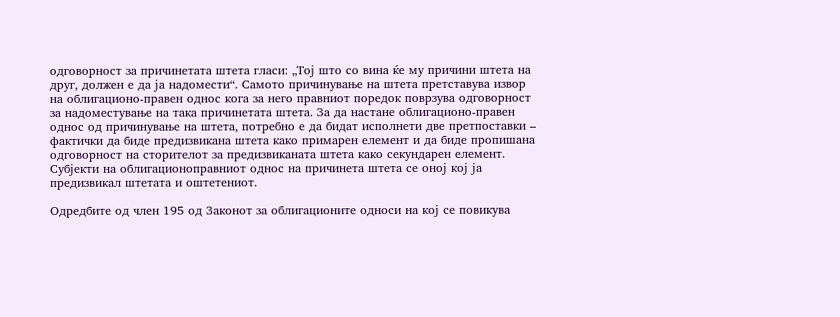одговорност за причинетата штета гласи: „Тој што со вина ќе му причини штета на друг, должен е да ја надомести“. Самото причинување на штета претставува извор на облигационо-правен однос кога за него правниот поредок поврзува одговорност за надоместување на така причинетата штета. За да настане облигационо-правен однос од причинување на штета, потребно е да бидат исполнети две претпоставки – фактички да биде предизвикана штета како примарен елемент и да биде пропишана одговорност на сторителот за предизвиканата штета како секундарен елемент. Субјекти на облигационоправниот однос на причинета штета се оној кој ја предизвикал штетата и оштетениот.

Одредбите од член 195 од Законот за облигационите односи на кој се повикува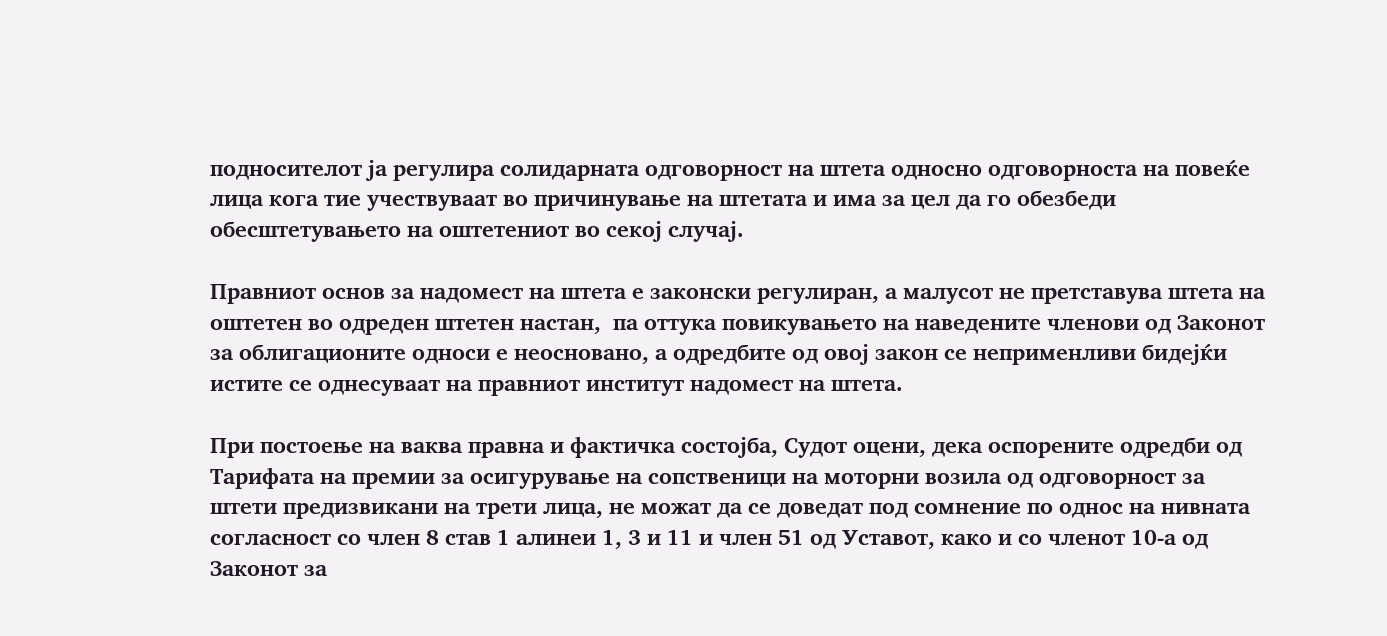подносителот ја регулира солидарната одговорност на штета односно одговорноста на повеќе лица кога тие учествуваат во причинување на штетата и има за цел да го обезбеди обесштетувањето на оштетениот во секој случај.

Правниот основ за надомест на штета е законски регулиран, а малусот не претставува штета на оштетен во одреден штетен настан,  па оттука повикувањето на наведените членови од Законот за облигационите односи е неосновано, а одредбите од овој закон се неприменливи бидејќи истите се однесуваат на правниот институт надомест на штета.

При постоење на ваква правна и фактичка состојба, Судот оцени, дека оспорените одредби од Тарифата на премии за осигурување на сопственици на моторни возила од одговорност за штети предизвикани на трети лица, не можат да се доведат под сомнение по однос на нивната согласност со член 8 став 1 алинеи 1, 3 и 11 и член 51 од Уставот, како и со членот 10-а од Законот за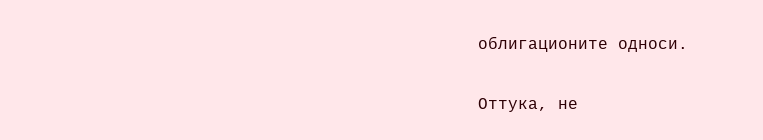облигационите односи.

Оттука, не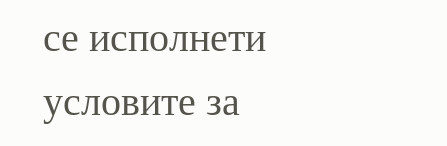се исполнети условите за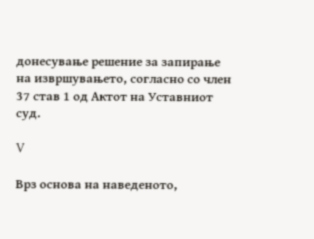донесување решение за запирање на извршувањето, согласно со член 37 став 1 од Актот на Уставниот суд.

V

Врз основа на наведеното,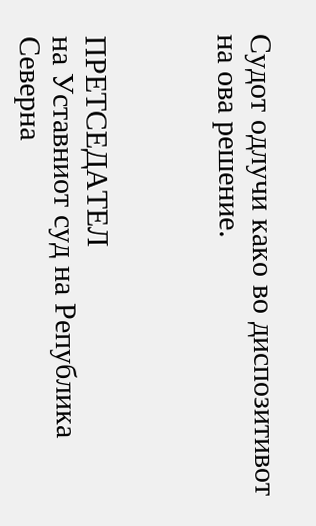Судот одлучи како во диспозитивот на ова решение.



ПРЕТСЕДАТЕЛ
на Уставниот суд на Република Северна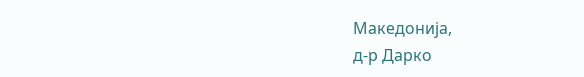Македонија,
д-р Дарко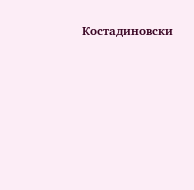Костадиновски